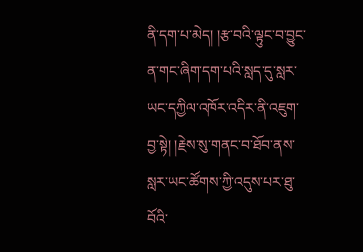ནི་དག་པ་མེད། །རྩ་བའི་ལྟུང་བ་བྱུང་ན་གང་ཞིག་དག་པའི་སླད་དུ་སླར་ཡང་དཀྱིལ་འཁོར་འདིར་ནི་འཇུག་བྱ་སྟེ། །རྗེས་སུ་གནང་བ་ཐོབ་ནས་སླར་ཡང་ཚོགས་ཀྱི་འདུས་པར་ཐུ་བོའི་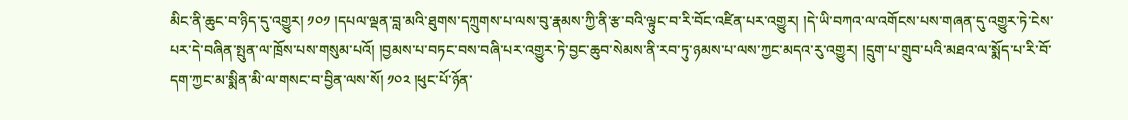མིང་ནི་ཆུང་བ་ཉིད་དུ་འགྱུར། ༡༠༡ །དཔལ་ལྡན་བླ་མའི་ཐུགས་དཀྲུགས་པ་ལས་བུ་རྣམས་ཀྱི་ནི་རྩ་བའི་ལྟུང་བ་རི་བོང་འཛིན་པར་འགྱུར། །དེ་ཡི་བཀའ་ལ་འགོངས་པས་གཞན་དུ་འགྱུར་ཏེ་ངེས་པར་དེ་བཞིན་སྤུན་ལ་ཁྲོས་པས་གསུམ་པའོ། །བྱམས་པ་བཏང་བས་བཞི་པར་འགྱུར་ཏེ་བྱང་ཆུབ་སེམས་ནི་རབ་ཏུ་ཉམས་པ་ལས་ཀྱང་མདའ་རུ་འགྱུར། །དྲུག་པ་གྲུབ་པའི་མཐའ་ལ་སྨོད་པ་རི་བོ་དག་ཀྱང་མ་སྨིན་མི་ལ་གསང་བ་བྱིན་ལས་སོ། ༡༠༢ །ཕུང་པོ་ཉོན་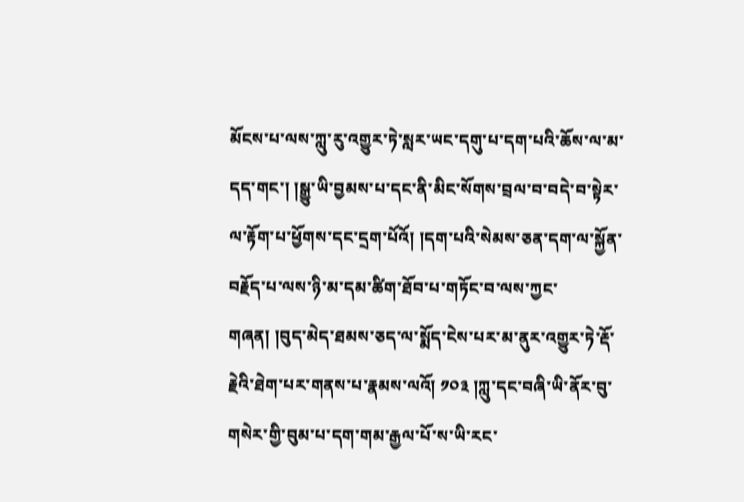མོངས་པ་ལས་ཀླུ་རུ་འགྱུར་ཏེ་སླར་ཡང་དགུ་པ་དག་པའི་ཆོས་ལ་མ་དད་གང་། །སྒྱུ་ཡི་བྱམས་པ་དང་ནི་མིང་སོགས་བྲལ་བ་བདེ་བ་སྟེར་ལ་རྟོག་པ་ཕྱོགས་དང་དྲག་པོའོ། །དག་པའི་སེམས་ཅན་དག་ལ་སྐྱོན་བརྗོད་པ་ལས་ཉི་མ་དམ་ཚིག་ཐོབ་པ་གཏོང་བ་ལས་ཀྱང་གཞན། །བུད་མེད་ཐམས་ཅད་ལ་སྨོད་ངེས་པར་མ་ནུར་འགྱུར་ཏེ་རྡོ་རྗེའི་ཐེག་པར་གནས་པ་རྣམས་ལའོ། ༡༠༣ །ཀླུ་དང་བཞི་ཡི་ནོར་བུ་གསེར་གྱི་བུམ་པ་དག་གམ་རྒྱལ་པོ་ས་ཡི་རང་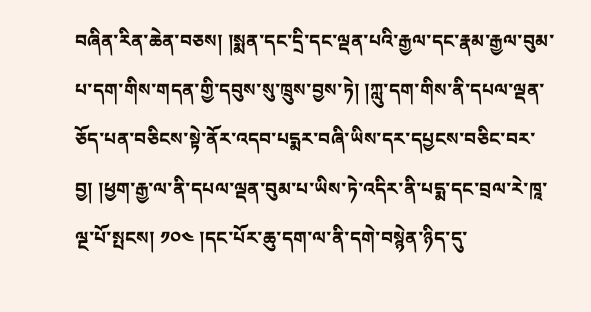བཞིན་རིན་ཆེན་བཅས། །སྨན་དང་དྲི་དང་ལྡན་པའི་རྒྱལ་དང་རྣམ་རྒྱལ་བུམ་པ་དག་གིས་གདན་གྱི་དབུས་སུ་ཁྲུས་བྱས་ཏེ། །ཀླུ་དག་གིས་ནི་དཔལ་ལྡན་ཅོད་པན་བཅིངས་སྟེ་ནོར་འདབ་པདྨར་བཞི་ཡིས་དར་དཔྱངས་བཅིང་བར་བྱ། །ཕྱག་རྒྱ་ལ་ནི་དཔལ་ལྡན་བུམ་པ་ཡིས་ཏེ་འདིར་ནི་པདྨ་དང་བྲལ་རེ་ཁཱ་ལྔ་པོ་སྤངས། ༡༠༤ །དང་པོར་ཆུ་དག་ལ་ནི་དགེ་བསྙེན་ཉིད་དུ་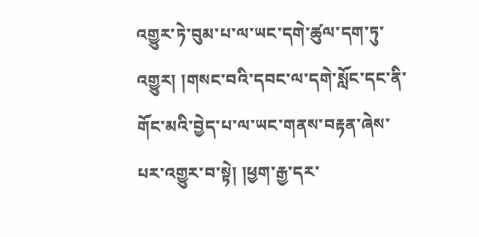འགྱུར་ཏེ་བུམ་པ་ལ་ཡང་དགེ་ཚུལ་དག་ཏུ་འགྱུར། །གསང་བའི་དབང་ལ་དགེ་སློང་དང་ནི་གོང་མའི་བྱེད་པ་ལ་ཡང་གནས་བརྟན་ཞེས་པར་འགྱུར་བ་སྟེ། །ཕྱག་རྒྱ་དར་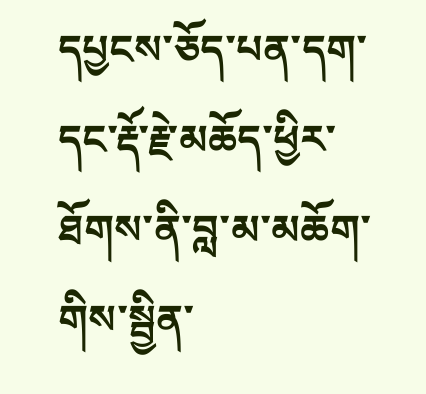དཔྱངས་ཅོད་པན་དག་དང་རྡོ་རྗེ་མཆོད་ཕྱིར་ཐོགས་ནི་བླ་མ་མཆོག་གིས་སྦྱིན་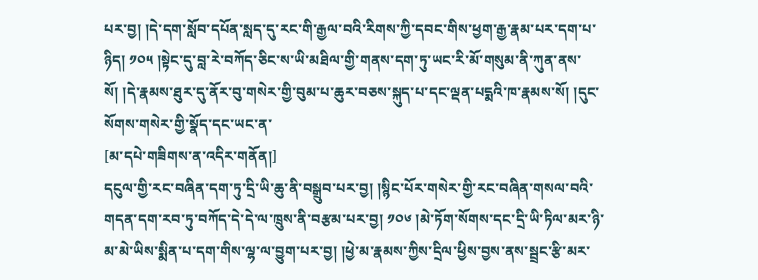པར་བྱ། །དེ་དག་སློབ་དཔོན་སླད་དུ་རང་གི་རྒྱལ་བའི་རིགས་ཀྱི་དབང་གིས་ཕྱག་རྒྱ་རྣམ་པར་དག་པ་ཉིད། ༡༠༥ །སྟེང་དུ་བླ་རེ་བཀོད་ཅིང་ས་ཡི་མཐིལ་གྱི་གནས་དག་ཏུ་ཡང་རི་མོ་གསུམ་ནི་ཀུན་ནས་སོ། །དེ་རྣམས་ཐུར་དུ་ནོར་བུ་གསེར་གྱི་བུམ་པ་ཆུར་བཅས་སྐུད་པ་དང་ལྡན་པདྨའི་ཁ་རྣམས་སོ། །དུང་སོགས་གསེར་གྱི་སྣོད་དང་ཡང་ན་
[མ་དཔེ་གཟིགས་ན་འདིར་གནོན།]
དངུལ་གྱི་རང་བཞིན་དག་ཏུ་དྲི་ཡི་ཆུ་ནི་བསྒྲུབ་པར་བྱ། །སྙིང་པོར་གསེར་གྱི་རང་བཞིན་གསལ་བའི་གདན་དག་རབ་ཏུ་བཀོད་དེ་དེ་ལ་ཁྲུས་ནི་བརྩམ་པར་བྱ། ༡༠༦ །མེ་ཏོག་སོགས་དང་དྲི་ཡི་ཏིལ་མར་ཉི་མ་མེ་ཡིས་སྨིན་པ་དག་གིས་ལྷ་ལ་བྱུག་པར་བྱ། །ཕྱེ་མ་རྣམས་ཀྱིས་དྲིལ་ཕྱིས་བྱས་ནས་སྦྲང་རྩི་མར་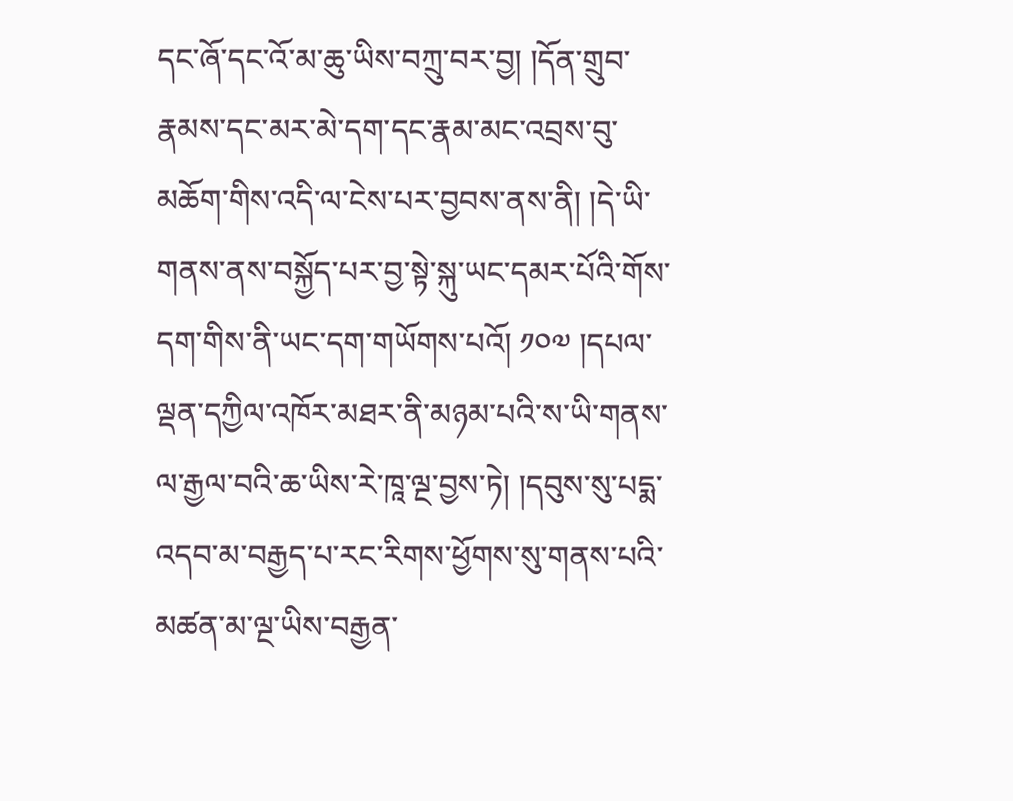དང་ཞོ་དང་འོ་མ་ཆུ་ཡིས་བཀྲུ་བར་བྱ། །དོན་གྲུབ་རྣམས་དང་མར་མེ་དག་དང་རྣམ་མང་འབྲས་བུ་མཆོག་གིས་འདི་ལ་ངེས་པར་བྱབས་ནས་ནི། །དེ་ཡི་གནས་ནས་བསྐྱོད་པར་བྱ་སྟེ་སྐུ་ཡང་དམར་པོའི་གོས་དག་གིས་ནི་ཡང་དག་གཡོགས་པའོ། ༡༠༧ །དཔལ་ལྡན་དཀྱིལ་འཁོར་མཐར་ནི་མཉམ་པའི་ས་ཡི་གནས་ལ་རྒྱལ་བའི་ཆ་ཡིས་རེ་ཁཱ་ལྔ་བྱས་ཏེ། །དབུས་སུ་པདྨ་འདབ་མ་བརྒྱད་པ་རང་རིགས་ཕྱོགས་སུ་གནས་པའི་མཚན་མ་ལྔ་ཡིས་བརྒྱན་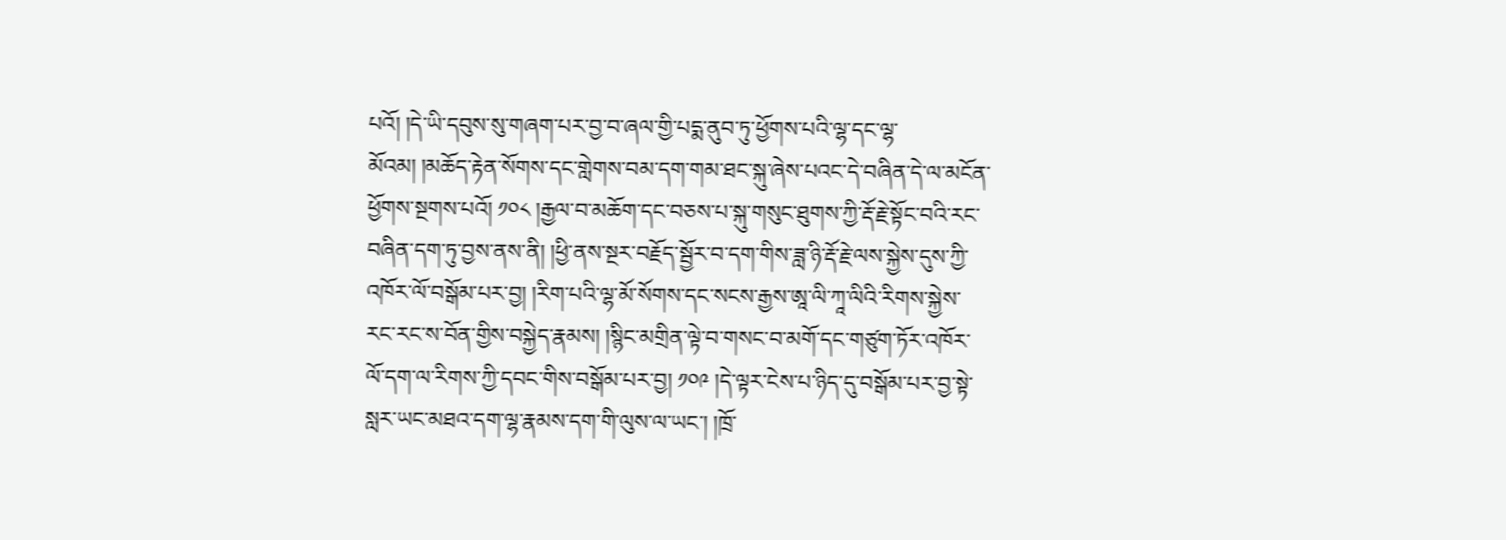པའོ། །དེ་ཡི་དབུས་སུ་གཞག་པར་བྱ་བ་ཞལ་གྱི་པདྨ་ནུབ་ཏུ་ཕྱོགས་པའི་ལྷ་དང་ལྷ་མོའམ། །མཆོད་རྟེན་སོགས་དང་གླེགས་བམ་དག་གམ་ཐང་སྐུ་ཞེས་པའང་དེ་བཞིན་དེ་ལ་མངོན་ཕྱོགས་སྔགས་པའོ། ༡༠༨ །རྒྱལ་བ་མཆོག་དང་བཅས་པ་སྐུ་གསུང་ཐུགས་ཀྱི་རྡོ་རྗེ་སྟོང་བའི་རང་བཞིན་དག་ཏུ་བྱས་ནས་ནི། །ཕྱི་ནས་སྔར་བརྗོད་སྦྱོར་བ་དག་གིས་ཟླ་ཉི་རྡོ་རྗེ་ལས་སྐྱེས་དུས་ཀྱི་འཁོར་ལོ་བསྒོམ་པར་བྱ། །རིག་པའི་ལྷ་མོ་སོགས་དང་སངས་རྒྱས་ཨཱ་ལི་ཀཱ་ལིའི་རིགས་སྐྱེས་རང་རང་ས་བོན་གྱིས་བསྐྱེད་རྣམས། །སྙིང་མགྲིན་ལྟེ་བ་གསང་བ་མགོ་དང་གཙུག་ཏོར་འཁོར་ལོ་དག་ལ་རིགས་ཀྱི་དབང་གིས་བསྒོམ་པར་བྱ། ༡༠༩ །དེ་ལྟར་ངེས་པ་ཉིད་དུ་བསྒོམ་པར་བྱ་སྟེ་སླར་ཡང་མཐའ་དག་ལྷ་རྣམས་དག་གི་ལུས་ལ་ཡང་། །ཁྲོ་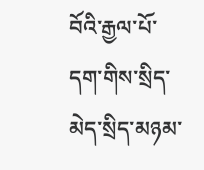བོའི་རྒྱལ་པོ་དག་གིས་སྲིད་མེད་སྲིད་མཉམ་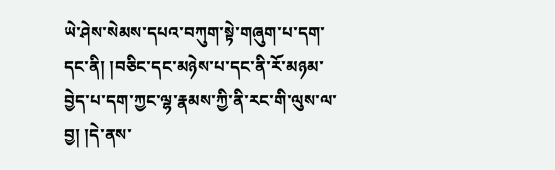ཡེ་ཤེས་སེམས་དཔའ་བཀུག་སྟེ་གཞུག་པ་དག་དང་ནི། །བཅིང་དང་མཉེས་པ་དང་ནི་རོ་མཉམ་བྱེད་པ་དག་ཀྱང་ལྷ་རྣམས་ཀྱི་ནི་རང་གི་ལུས་ལ་བྱ། །དེ་ནས་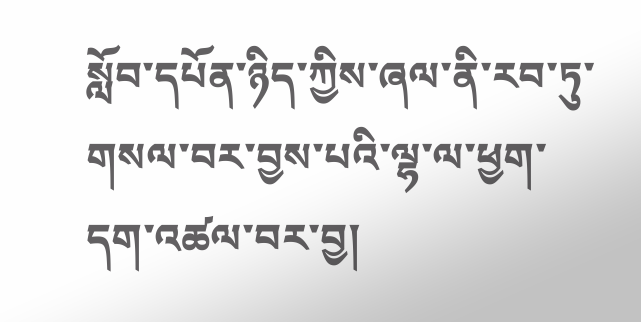སློབ་དཔོན་ཉིད་ཀྱིས་ཞལ་ནི་རབ་ཏུ་གསལ་བར་བྱས་པའི་ལྷ་ལ་ཕྱག་དག་འཚལ་བར་བྱ།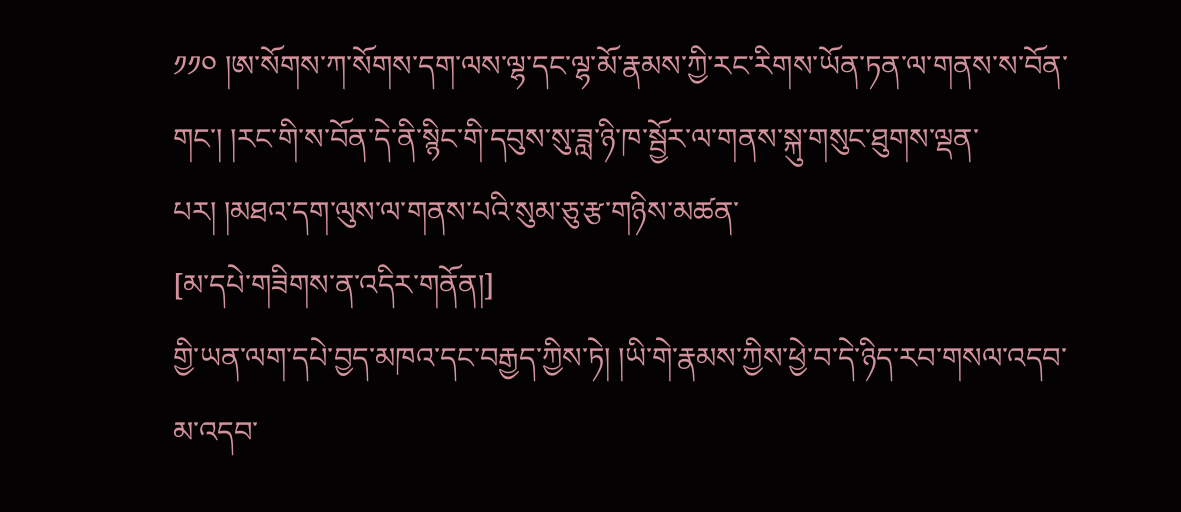༡༡༠ །ཨ་སོགས་ཀ་སོགས་དག་ལས་ལྷ་དང་ལྷ་མོ་རྣམས་ཀྱི་རང་རིགས་ཡོན་ཏན་ལ་གནས་ས་བོན་གང་། །རང་གི་ས་བོན་དེ་ནི་སྙིང་གི་དབུས་སུ་ཟླ་ཉི་ཁ་སྦྱོར་ལ་གནས་སྐུ་གསུང་ཐུགས་ལྡན་པར། །མཐའ་དག་ལུས་ལ་གནས་པའི་སུམ་ཅུ་རྩ་གཉིས་མཚན་
[མ་དཔེ་གཟིགས་ན་འདིར་གནོན།]
གྱི་ཡན་ལག་དཔེ་བྱད་མཁའ་དང་བརྒྱད་ཀྱིས་ཏེ། །ཡི་གེ་རྣམས་ཀྱིས་ཕྱེ་བ་དེ་ཉིད་རབ་གསལ་འདབ་མ་འདབ་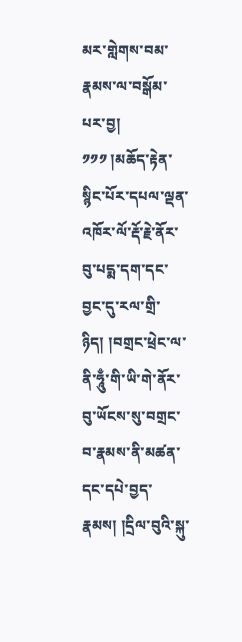མར་གླེགས་བམ་རྣམས་ལ་བསྒོམ་པར་བྱ། ༡༡༡ །མཆོད་རྟེན་སྙིང་པོར་དཔལ་ལྡན་འཁོར་ལོ་རྡོ་རྗེ་ནོར་བུ་པདྨ་དག་དང་བྱང་དུ་རལ་གྲི་ཉིད། །བགྲང་ཕྲེང་ལ་ནི་ཧཱུྃ་གི་ཡི་གེ་ནོར་བུ་ཡོངས་སུ་བགྲང་བ་རྣམས་ནི་མཚན་དང་དཔེ་བྱད་རྣམས། །དྲིལ་བུའི་སྐུ་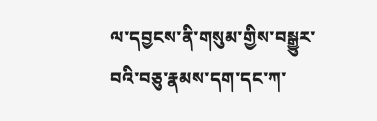ལ་དབྱངས་ནི་གསུམ་གྱིས་བསྒྱུར་བའི་བཅུ་རྣམས་དག་དང་ཀ་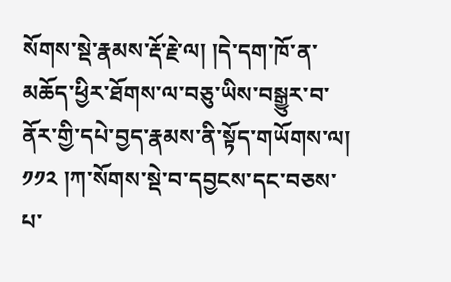སོགས་སྡེ་རྣམས་རྡོ་རྗེ་ལ། །དེ་དག་ཁོ་ན་མཆོད་ཕྱིར་ཐོགས་ལ་བཅུ་ཡིས་བསྒྱུར་བ་ནོར་གྱི་དཔེ་བྱད་རྣམས་ནི་སྟོད་གཡོགས་ལ། ༡༡༢ །ཀ་སོགས་སྡེ་བ་དབྱངས་དང་བཅས་པ་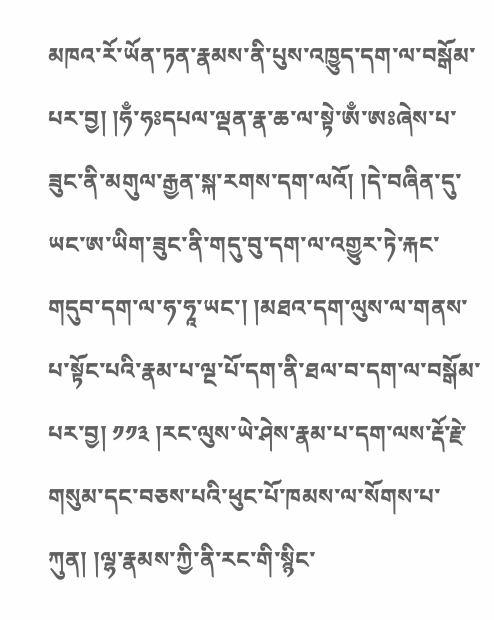མཁའ་རོ་ཡོན་ཏན་རྣམས་ནི་པུས་འཁྱུད་དག་ལ་བསྒོམ་པར་བྱ། །ཧྃ་ཧཿདཔལ་ལྡན་རྣ་ཆ་ལ་སྟེ་ཨྃ་ཨཿཞེས་པ་ཟུང་ནི་མགུལ་རྒྱན་སྐ་རགས་དག་ལའོ། །དེ་བཞིན་དུ་ཡང་ཨ་ཡིག་ཟུང་ནི་གདུ་བུ་དག་ལ་འགྱུར་ཏེ་རྐང་གདུབ་དག་ལ་ཧ་ཧཱ་ཡང་། །མཐའ་དག་ལུས་ལ་གནས་པ་སྟོང་པའི་རྣམ་པ་ལྔ་པོ་དག་ནི་ཐལ་བ་དག་ལ་བསྒོམ་པར་བྱ། ༡༡༣ །རང་ལུས་ཡེ་ཤེས་རྣམ་པ་དག་ལས་རྡོ་རྗེ་གསུམ་དང་བཅས་པའི་ཕུང་པོ་ཁམས་ལ་སོགས་པ་ཀུན། །ལྷ་རྣམས་ཀྱི་ནི་རང་གི་སྙིང་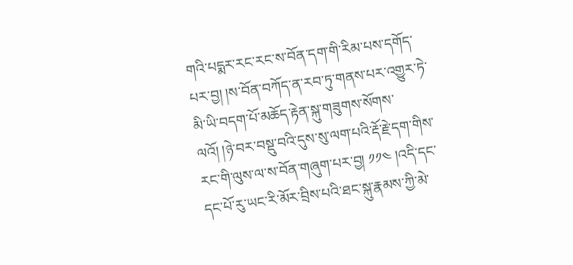གའི་པདྨར་རང་རང་ས་བོན་དག་གི་རིམ་པས་དགོད་པར་བྱ། །ས་བོན་བཀོད་ན་རབ་ཏུ་གནས་པར་འགྱུར་ཏེ་མི་ཡི་བདག་པོ་མཆོད་རྟེན་སྐུ་གཟུགས་སོགས་ལའོ། །ཉེ་བར་བསྡུ་བའི་དུས་སུ་ལག་པའི་རྡོ་རྗེ་དག་གིས་རང་གི་ལུས་ལ་ས་བོན་གཞུག་པར་བྱ། ༡༡༤ །འདི་དང་དང་པོ་རུ་ཡང་རི་མོར་བྲིས་པའི་ཐང་སྐུ་རྣམས་ཀྱི་མེ་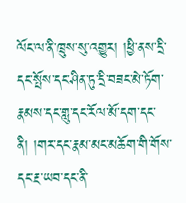ལོང་ལ་ནི་ཁྲུས་སུ་འགྱུར། །ཕྱི་ནས་དྲི་དང་སྤོས་དང་ཤིན་ཏུ་དྲི་བཟང་མེ་ཏོག་རྣམས་དང་གླུ་དང་རོལ་མོ་དག་དང་ནི། །གར་དང་རྣམ་མང་མཆོག་གི་གོས་དང་རྔ་ཡབ་དང་ནི་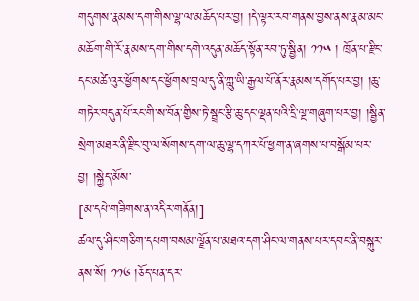གདུགས་རྣམས་དག་གིས་ལྷ་ལ་མཆོད་པར་བྱ། །དེ་ལྟར་རབ་གནས་བྱས་ནས་རྣམ་མང་མཆོག་གི་རོ་རྣམས་དག་གིས་དགེ་འདུན་མཆོད་སྟོན་རབ་ཏུ་སྦྱིན། ༡༡༥ ། ཁྲོན་པ་རྫིང་དང་མཚེ་འུར་ཕྱོགས་དང་ཕྱོགས་བྲལ་དུ་ནི་ཀླུ་ཡི་རྒྱལ་པོ་ནོར་རྣམས་དགོད་པར་བྱ། །ཆུ་གཏེར་བདུན་པོ་རང་གི་ས་བོན་གྱིས་ཏེ་སྦྲང་རྩི་ཆུ་དང་ལྡན་པའི་དྲི་ལྔ་གཞུག་པར་བྱ། །སྦྱིན་སྲེག་མཐར་ནི་རྫིང་བུ་ལ་སོགས་དག་ལ་ཆུ་ལྷ་དཀར་པོ་ཕྱག་ན་ཞགས་པ་བསྒོམ་པར་བྱ། །སྐྱེད་མོས་
[མ་དཔེ་གཟིགས་ན་འདིར་གནོན།]
ཚལ་དུ་ཤིང་གཅིག་དཔག་བསམ་ལྗོན་པ་མཐའ་དག་ཤིང་ལ་གནས་པར་དབང་ནི་བསྐུར་ནས་སོ། ༡༡༦ །ཅོད་པན་དར་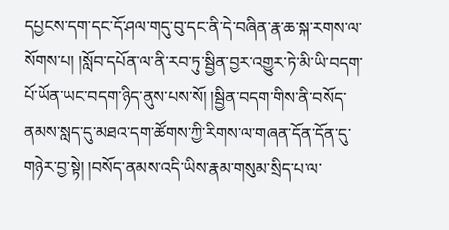དཔྱངས་དག་དང་དོ་ཤལ་གདུ་བུ་དང་ནི་དེ་བཞིན་རྣ་ཆ་སྐ་རགས་ལ་སོགས་པ། །སློབ་དཔོན་ལ་ནི་རབ་ཏུ་སྦྱིན་བྱར་འགྱུར་ཏེ་མི་ཡི་བདག་པོ་ཡོན་ཡང་བདག་ཉིད་ནུས་པས་སོ། །སྦྱིན་བདག་གིས་ནི་བསོད་ནམས་སླད་དུ་མཐའ་དག་ཚོགས་ཀྱི་རིགས་ལ་གཞན་དོན་དོན་དུ་གཉེར་བྱ་སྟེ། །བསོད་ནམས་འདི་ཡིས་རྣམ་གསུམ་སྲིད་པ་ལ་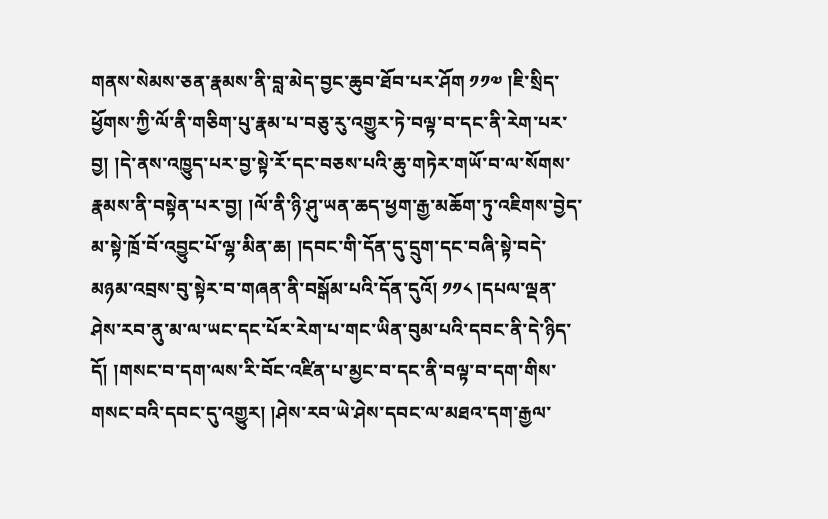གནས་སེམས་ཅན་རྣམས་ནི་བླ་མེད་བྱང་ཆུབ་ཐོབ་པར་ཤོག ༡༡༧ །ཇི་སྲིད་ཕྱོགས་ཀྱི་ལོ་ནི་གཅིག་པུ་རྣམ་པ་བཅུ་རུ་འགྱུར་ཏེ་བལྟ་བ་དང་ནི་རེག་པར་བྱ། །དེ་ནས་འཁྱུད་པར་བྱ་སྟེ་རོ་དང་བཅས་པའི་ཆུ་གཏེར་གཡོ་བ་ལ་སོགས་རྣམས་ནི་བསྟེན་པར་བྱ། །ལོ་ནི་ཉི་ཤུ་ཡན་ཆད་ཕྱག་རྒྱ་མཆོག་ཏུ་འཇིགས་བྱེད་མ་སྟེ་ཁྲོ་བོ་འབྱུང་པོ་ལྷ་མིན་ཆ། །དབང་གི་དོན་དུ་དྲུག་དང་བཞི་སྟེ་བདེ་མཉམ་འབྲས་བུ་སྟེར་བ་གཞན་ནི་བསྒོམ་པའི་དོན་དུའོ། ༡༡༨ །དཔལ་ལྡན་ཤེས་རབ་ནུ་མ་ལ་ཡང་དང་པོར་རེག་པ་གང་ཡིན་བུམ་པའི་དབང་ནི་དེ་ཉིད་དོ། །གསང་བ་དག་ལས་རི་བོང་འཛིན་པ་མྱང་བ་དང་ནི་བལྟ་བ་དག་གིས་གསང་བའི་དབང་དུ་འགྱུར། །ཤེས་རབ་ཡེ་ཤེས་དབང་ལ་མཐའ་དག་རྒྱལ་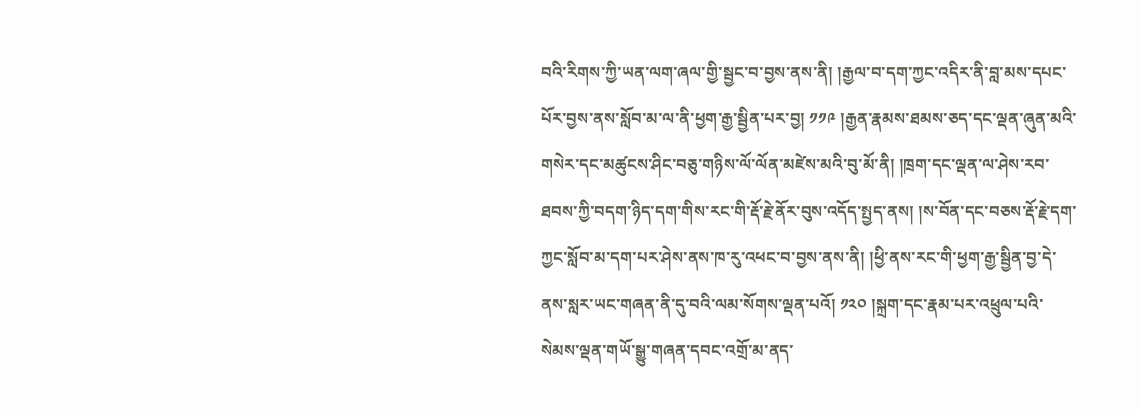བའི་རིགས་ཀྱི་ཡན་ལག་ཞལ་གྱི་སྦྱང་བ་བྱས་ནས་ནི། །རྒྱལ་བ་དག་ཀྱང་འདིར་ནི་བླ་མས་དཔང་པོར་བྱས་ནས་སློབ་མ་ལ་ནི་ཕྱག་རྒྱ་སྦྱིན་པར་བྱ། ༡༡༩ །རྒྱན་རྣམས་ཐམས་ཅད་དང་ལྡན་ཞུན་མའི་གསེར་དང་མཚུངས་ཤིང་བཅུ་གཉིས་ལོ་ལོན་མཛེས་མའི་བུ་མོ་ནི། །ཁྲག་དང་ལྡན་ལ་ཤེས་རབ་ཐབས་ཀྱི་བདག་ཉིད་དག་གིས་རང་གི་རྡོ་རྗེ་ནོར་བུས་འདོད་སྤྱད་ནས། །ས་བོན་དང་བཅས་རྡོ་རྗེ་དག་ཀྱང་སློབ་མ་དག་པར་ཤེས་ནས་ཁ་རུ་འཕང་བ་བྱས་ནས་ནི། །ཕྱི་ནས་རང་གི་ཕྱག་རྒྱ་སྦྱིན་བྱ་དེ་ནས་སླར་ཡང་གཞན་ནི་དུ་བའི་ལམ་སོགས་ལྡན་པའོ། ༡༢༠ །སྐྲག་དང་རྣམ་པར་འཕྲུལ་པའི་སེམས་ལྡན་གཡོ་སྒྱུ་གཞན་དབང་འགྲོ་མ་ནད་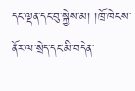དང་ལྡན་དང་བུ་སྐྱེས་མ། །ཁྲོ་ཁེངས་ནོར་ལ་སྲེད་དང་མི་བདེན་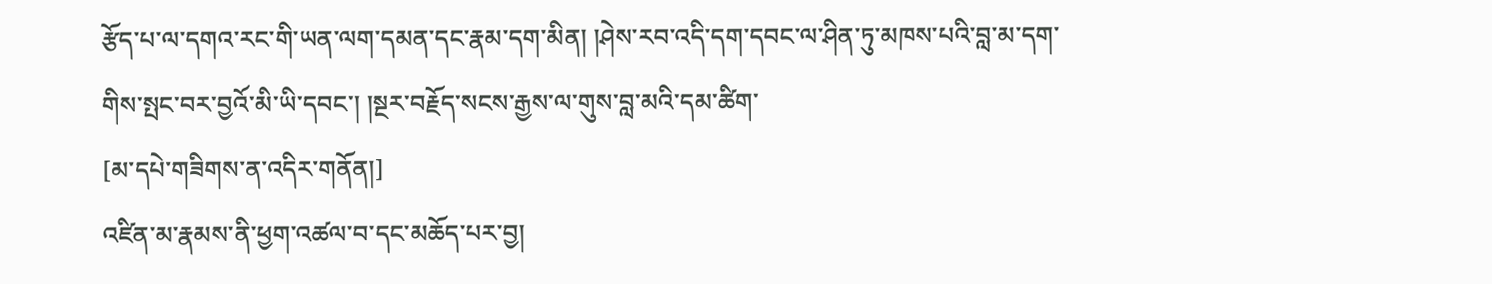རྩོད་པ་ལ་དགའ་རང་གི་ཡན་ལག་དམན་དང་རྣམ་དག་མིན། །ཤེས་རབ་འདི་དག་དབང་ལ་ཤིན་ཏུ་མཁས་པའི་བླ་མ་དག་གིས་སྤང་བར་བྱའོ་མི་ཡི་དབང་། །སྔར་བརྗོད་སངས་རྒྱས་ལ་གུས་བླ་མའི་དམ་ཚིག་
[མ་དཔེ་གཟིགས་ན་འདིར་གནོན།]
འཛིན་མ་རྣམས་ནི་ཕྱག་འཚལ་བ་དང་མཆོད་པར་བྱ།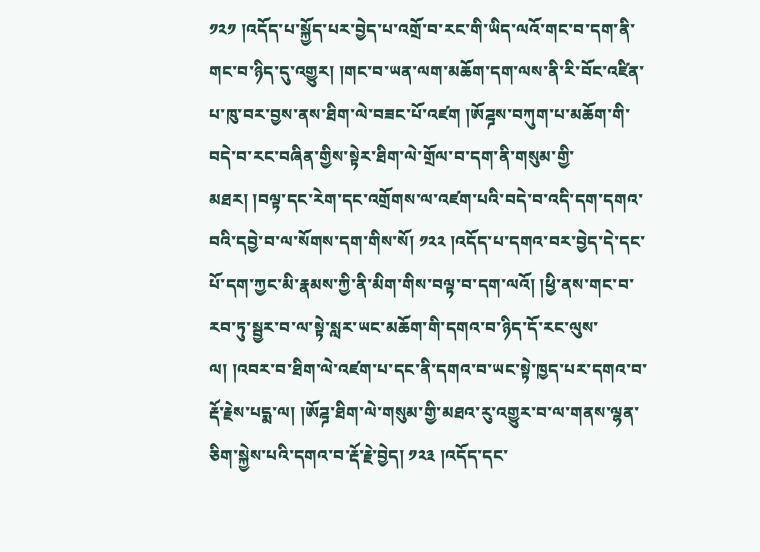༡༢༡ །འདོད་པ་སྐྱོད་པར་བྱེད་པ་འགྲོ་བ་རང་གི་ཡིད་ལའོ་གང་བ་དག་ནི་གང་བ་ཉིད་དུ་འགྱུར། །གང་བ་ཡན་ལག་མཆོག་དག་ལས་ནི་རི་བོང་འཛིན་པ་ཁུ་བར་བྱས་ནས་ཐིག་ལེ་བཟང་པོ་འཛག །ཨོཌྜས་བཀུག་པ་མཆོག་གི་བདེ་བ་རང་བཞིན་གྱིས་སྟེར་ཐིག་ལེ་གྲོལ་བ་དག་ནི་གསུམ་གྱི་མཐར། །བལྟ་དང་རེག་དང་འགྲོགས་ལ་འཛག་པའི་བདེ་བ་འདི་དག་དགའ་བའི་དབྱེ་བ་ལ་སོགས་དག་གིས་སོ། ༡༢༢ །འདོད་པ་དགའ་བར་བྱེད་དེ་དང་པོ་དག་ཀྱང་མི་རྣམས་ཀྱི་ནི་མིག་གིས་བལྟ་བ་དག་ལའོ། །ཕྱི་ནས་གང་བ་རབ་ཏུ་སྦྱར་བ་ལ་སྟེ་སླར་ཡང་མཆོག་གི་དགའ་བ་ཉིད་དོ་རང་ལུས་ལ། །འབར་བ་ཐིག་ལེ་འཛག་པ་དང་ནི་དགའ་བ་ཡང་སྟེ་ཁྱད་པར་དགའ་བ་རྡོ་རྗེས་པདྨ་ལ། །ཨོཌྜ་ཐིག་ལེ་གསུམ་གྱི་མཐའ་རུ་འགྱུར་བ་ལ་གནས་ལྷན་ཅིག་སྐྱེས་པའི་དགའ་བ་རྡོ་རྗེ་བྱེད། ༡༢༣ །འདོད་དང་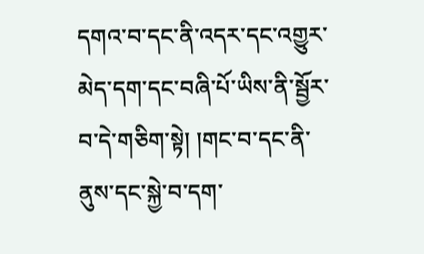དགའ་བ་དང་ནི་འདར་དང་འགྱུར་མེད་དག་དང་བཞི་པོ་ཡིས་ནི་སྦྱོར་བ་དེ་གཅིག་སྟེ། །གང་བ་དང་ནི་ནུས་དང་སྐྱེ་བ་དག་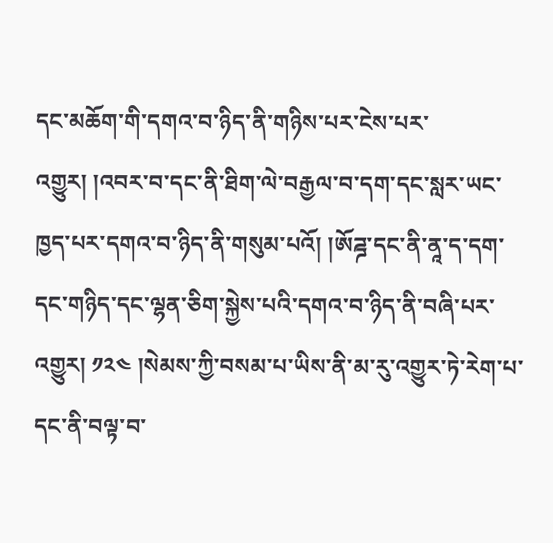དང་མཆོག་གི་དགའ་བ་ཉིད་ནི་གཉིས་པར་ངེས་པར་འགྱུར། །འབར་བ་དང་ནི་ཐིག་ལེ་བརྒྱལ་བ་དག་དང་སླར་ཡང་ཁྱད་པར་དགའ་བ་ཉིད་ནི་གསུམ་པའོ། །ཨོཌྜ་དང་ནི་ནཱ་ད་དག་དང་གཉིད་དང་ལྷན་ཅིག་སྐྱེས་པའི་དགའ་བ་ཉིད་ནི་བཞི་པར་འགྱུར། ༡༢༤ །སེམས་ཀྱི་བསམ་པ་ཡིས་ནི་མ་རུ་འགྱུར་ཏེ་རེག་པ་དང་ནི་བལྟ་བ་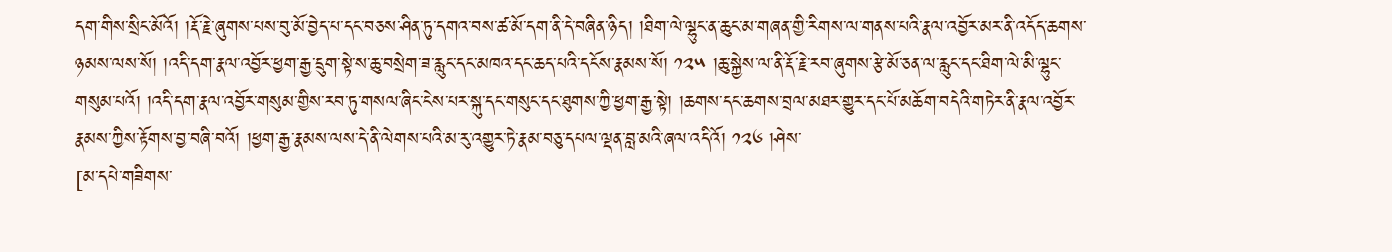དག་གིས་སྲིང་མོའོ། །རྡོ་རྗེ་ཞུགས་པས་བུ་མོ་བྱེད་པ་དང་བཅས་ཤིན་ཏུ་དགའ་བས་ཚ་མོ་དག་ནི་དེ་བཞིན་ཉིད། །ཐིག་ལེ་ལྷུང་ན་ཆུང་མ་གཞན་གྱི་རིགས་ལ་གནས་པའི་རྣལ་འབྱོར་མར་ནི་འདོད་ཆགས་ཉམས་ལས་སོ། །འདི་དག་རྣལ་འབྱོར་ཕྱག་རྒྱ་དྲུག་སྟེ་ས་ཆུ་བསྲེག་ཟ་རླུང་དང་མཁའ་དང་ཆད་པའི་དངོས་རྣམས་སོ། ༡༢༥ །ཆུ་སྐྱེས་ལ་ནི་རྡོ་རྗེ་རབ་ཞུགས་རྩེ་མོ་ཅན་ལ་རླུང་དང་ཐིག་ལེ་མི་ལྷུང་གསུམ་པའོ། །འདི་དག་རྣལ་འབྱོར་གསུམ་གྱིས་རབ་ཏུ་གསལ་ཞིང་ངེས་པར་སྐུ་དང་གསུང་དང་ཐུགས་ཀྱི་ཕྱག་རྒྱ་སྟེ། །ཆགས་དང་ཆགས་བྲལ་མཐར་གྱུར་དང་པོ་མཆོག་བདེའི་གཏེར་ནི་རྣལ་འབྱོར་རྣམས་ཀྱིས་རྟོགས་བྱ་བཞི་བའོ། །ཕྱག་རྒྱ་རྣམས་ལས་དེ་ནི་ལེགས་པའི་མ་རུ་འགྱུར་ཏེ་རྣམ་བཅུ་དཔལ་ལྡན་བླ་མའི་ཞལ་འདིའོ། ༡༢༦ །ཤེས་
[མ་དཔེ་གཟིགས་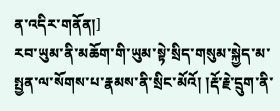ན་འདིར་གནོན།]
རབ་ཡུམ་ནི་མཆོག་གི་ཡུམ་སྟེ་སྲིད་གསུམ་སྐྱེད་མ་སྤྱན་ལ་སོགས་པ་རྣམས་ནི་སྲིང་མོའོ། །རྡོ་རྗེ་དྲུག་ནི་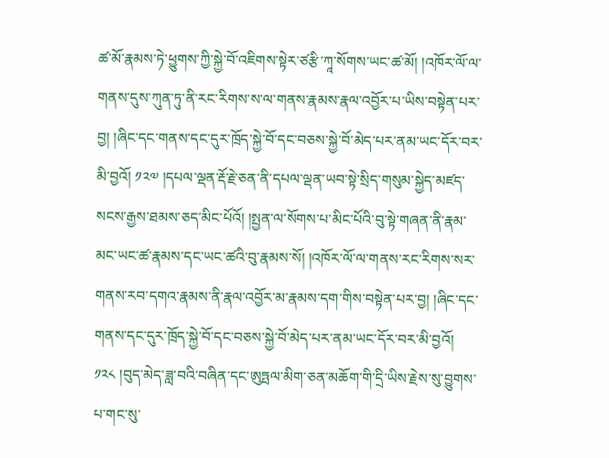ཚ་མོ་རྣམས་ཏེ་ཕྱུགས་ཀྱི་སྐྱེ་བོ་འཇིགས་སྟེར་ཙརྩི་ཀཱ་སོགས་ཡང་ཚ་མོ། །འཁོར་ལོ་ལ་གནས་དུས་ཀུན་ཏུ་ནི་རང་རིགས་ས་ལ་གནས་རྣམས་རྣལ་འབྱོར་པ་ཡིས་བསྟེན་པར་བྱ། །ཞིང་དང་གནས་དང་དུར་ཁྲོད་སྐྱེ་བོ་དང་བཅས་སྐྱེ་བོ་མེད་པར་ནམ་ཡང་དོར་བར་མི་བྱའོ། ༡༢༧ །དཔལ་ལྡན་རྡོ་རྗེ་ཅན་ནི་དཔལ་ལྡན་ཡབ་སྟེ་སྲིད་གསུམ་སྐྱེད་མཛད་སངས་རྒྱས་ཐམས་ཅད་མིང་པོའོ། །སྤྱན་ལ་སོགས་པ་མིང་པོའི་བུ་སྟེ་གཞན་ནི་རྣམ་མང་ཡང་ཚ་རྣམས་དང་ཡང་ཚའི་བུ་རྣམས་སོ། །འཁོར་ལོ་ལ་གནས་རང་རིགས་སར་གནས་རབ་དགའ་རྣམས་ནི་རྣལ་འབྱོར་མ་རྣམས་དག་གིས་བསྟེན་པར་བྱ། །ཞིང་དང་གནས་དང་དུར་ཁྲོད་སྐྱེ་བོ་དང་བཅས་སྐྱེ་བོ་མེད་པར་ནམ་ཡང་དོར་བར་མི་བྱའོ། ༡༢༨ །བུད་མེད་ཟླ་བའི་བཞིན་དང་ཨུཏྤལ་མིག་ཅན་མཆོག་གི་དྲི་ཡིས་རྗེས་སུ་བྱུགས་པ་གང་སུ་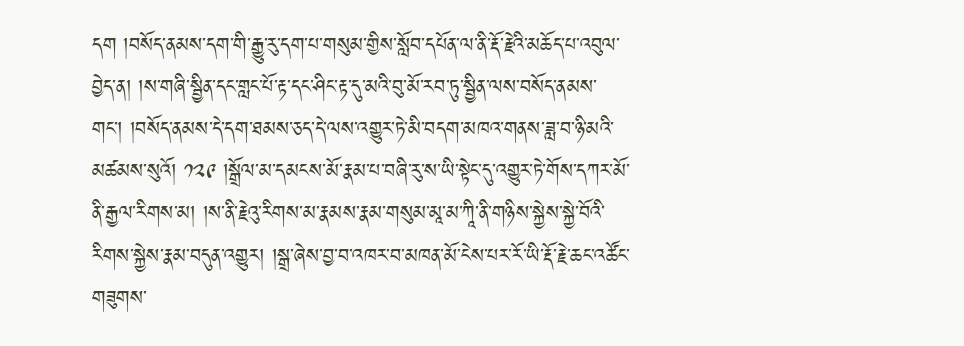དག །བསོད་ནམས་དག་གི་རྒྱུ་རུ་དག་པ་གསུམ་གྱིས་སློབ་དཔོན་ལ་ནི་རྡོ་རྗེའི་མཆོད་པ་འབུལ་བྱེད་ན། །ས་གཞི་སྦྱིན་དང་གླང་པོ་རྟ་དང་ཤིང་རྟ་དུ་མའི་བུ་མོ་རབ་ཏུ་སྦྱིན་ལས་བསོད་ནམས་གང་། །བསོད་ནམས་དེ་དག་ཐམས་ཅད་དེ་ལས་འགྱུར་ཏེ་མི་བདག་མཁའ་གནས་ཟླ་བ་ཉི་མའི་མཚམས་སུའོ། ༡༢༩ །སྒྲོལ་མ་དམངས་མོ་རྣམ་པ་བཞི་རུ་ས་ཡི་སྟེང་དུ་འགྱུར་ཏེ་གོས་དཀར་མོ་ནི་རྒྱལ་རིགས་མ། །ས་ནི་རྗེའུ་རིགས་མ་རྣམས་རྣམ་གསུམ་མཱ་མ་ཀཱི་ནི་གཉིས་སྐྱེས་སྐྱེ་བོའི་རིགས་སྐྱེས་རྣམ་བདུན་འགྱུར། །སྒྲ་ཞེས་བྱ་བ་འཁར་བ་མཁན་མོ་ངེས་པར་རོ་ཡི་རྡོ་རྗེ་ཆང་འཚོང་གཟུགས་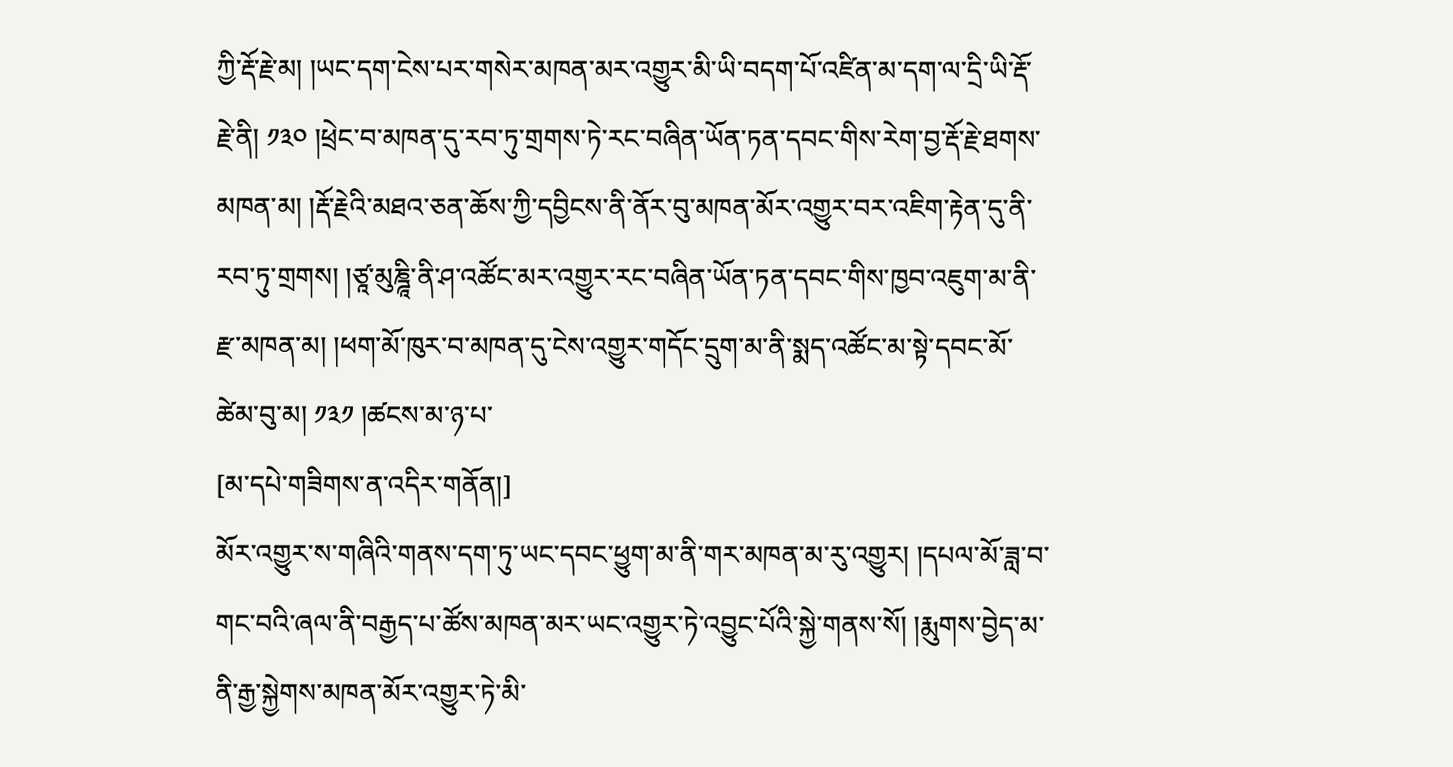ཀྱི་རྡོ་རྗེ་མ། །ཡང་དག་ངེས་པར་གསེར་མཁན་མར་འགྱུར་མི་ཡི་བདག་པོ་འཛིན་མ་དག་ལ་དྲི་ཡི་རྡོ་རྗེ་ནི། ༡༣༠ །ཕྲེང་བ་མཁན་དུ་རབ་ཏུ་གྲགས་ཏེ་རང་བཞིན་ཡོན་ཏན་དབང་གིས་རེག་བྱ་རྡོ་རྗེ་ཐགས་མཁན་མ། །རྡོ་རྗེའི་མཐའ་ཅན་ཆོས་ཀྱི་དབྱིངས་ནི་ནོར་བུ་མཁན་མོར་འགྱུར་བར་འཇིག་རྟེན་དུ་ནི་རབ་ཏུ་གྲགས། །ཙཱ་མུཎྜཱི་ནི་ཤ་འཚོང་མར་འགྱུར་རང་བཞིན་ཡོན་ཏན་དབང་གིས་ཁྱབ་འཇུག་མ་ནི་རྫ་མཁན་མ། །ཕག་མོ་ཁུར་བ་མཁན་དུ་ངེས་འགྱུར་གདོང་དྲུག་མ་ནི་སྨད་འཚོང་མ་སྟེ་དབང་མོ་ཚེམ་བུ་མ། ༡༣༡ །ཚངས་མ་ཉ་པ་
[མ་དཔེ་གཟིགས་ན་འདིར་གནོན།]
མོར་འགྱུར་ས་གཞིའི་གནས་དག་ཏུ་ཡང་དབང་ཕྱུག་མ་ནི་གར་མཁན་མ་རུ་འགྱུར། །དཔལ་མོ་ཟླ་བ་གང་བའི་ཞལ་ནི་བརྒྱད་པ་ཚོས་མཁན་མར་ཡང་འགྱུར་ཏེ་འབྱུང་པོའི་སྐྱེ་གནས་སོ། །རྨུགས་བྱེད་མ་ནི་རྒྱ་སྐྱེགས་མཁན་མོར་འགྱུར་ཏེ་མི་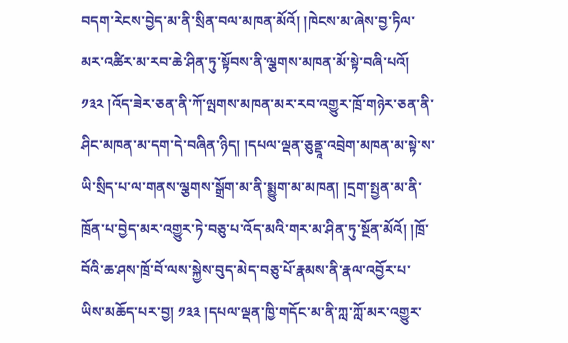བདག་རེངས་བྱེད་མ་ནི་སྲིན་བལ་མཁན་མོའོ། །ཁེངས་མ་ཞེས་བྱ་ཏིལ་མར་འཚིར་མ་རབ་ཆེ་ཤིན་ཏུ་སྟོབས་ནི་ལྕགས་མཁན་མོ་སྟེ་བཞི་པའོ། ༡༣༢ །འོད་ཟེར་ཅན་ནི་ཀོ་ལྤགས་མཁན་མར་རབ་འགྱུར་ཁྲོ་གཉེར་ཅན་ནི་ཤིང་མཁན་མ་དག་དེ་བཞིན་ཉིད། །དཔལ་ལྡན་ཅུནྡཱ་འབྲེག་མཁན་མ་སྟེ་ས་ཡི་སྲིད་པ་ལ་གནས་ལྕགས་སྒྲོག་མ་ནི་སྨྱུག་མ་མཁན། །དྲག་སྤྱན་མ་ནི་ཁྲོན་པ་བྱེད་མར་འགྱུར་ཏེ་བཅུ་པ་འོད་མའི་གར་མ་ཤིན་ཏུ་སྔོན་མོའོ། །ཁྲོ་བོའི་ཆ་ཤས་ཁྲོ་བོ་ལས་སྐྱེས་བུད་མེད་བཅུ་པོ་རྣམས་ནི་རྣལ་འབྱོར་པ་ཡིས་མཆོད་པར་བྱ། ༡༣༣ །དཔལ་ལྡན་ཁྱི་གདོང་མ་ནི་ཀླ་ཀློ་མར་འགྱུར་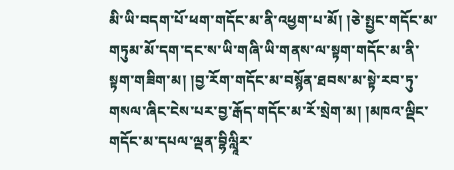མི་ཡི་བདག་པོ་ཕག་གདོང་མ་ནི་འཕྱག་པ་མོ། །ཅེ་སྤྱང་གདོང་མ་གཏུམ་མོ་དག་དང་ས་ཡི་གཞི་ཡི་གནས་ལ་སྟག་གདོང་མ་ནི་སྟག་གཟིག་མ། །བྱ་རོག་གདོང་མ་བསྙོན་ཐབས་མ་སྟེ་རབ་ཏུ་གསལ་ཞིང་ངེས་པར་བྱ་རྒོད་གདོང་མ་རོ་སྲེག་མ། །མཁའ་ལྡིང་གདོང་མ་དཔལ་ལྡན་བྷིལླཱིར་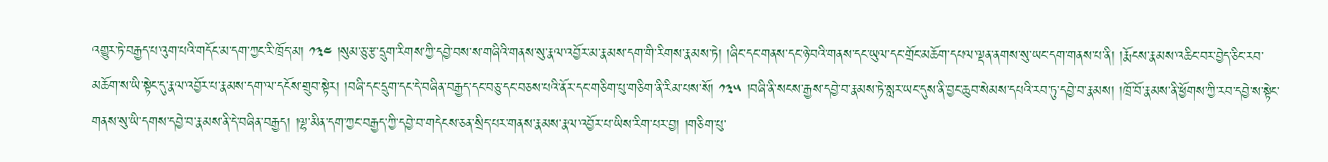འགྱུར་ཏེ་བརྒྱད་པ་འུག་པའི་གདོང་མ་དག་ཀྱང་རི་ཁྲོད་མ། ༡༣༤ །སུམ་ཅུ་རྩ་དྲུག་རིགས་ཀྱི་དབྱེ་བས་ས་གཞིའི་གནས་སུ་རྣལ་འབྱོར་མ་རྣམས་དག་གི་རིགས་རྣམས་ཏེ། །ཞིང་དང་གནས་དང་ཉེ་བའི་གནས་དང་ཡུལ་དང་གྲོང་མཆོག་དཔལ་ལྡན་ནགས་སུ་ཡང་དག་གནས་པ་ནི། །རྨོངས་རྣམས་འཆིང་བར་བྱེད་ཅིང་རབ་མཆོག་ས་ཡི་སྟེང་དུ་རྣལ་འབྱོར་པ་རྣམས་དག་ལ་དངོས་གྲུབ་སྟེར། །བཞི་དང་དྲུག་དང་དེ་བཞིན་བརྒྱད་དང་བཅུ་དང་བཅས་པའི་ནོར་དང་གཅིག་པུ་གཅིག་ནི་རིམ་པས་སོ། ༡༣༥ །བཞི་ནི་སངས་རྒྱས་དབྱེ་བ་རྣམས་ཏེ་སླར་ཡང་དུས་ནི་བྱང་ཆུབ་སེམས་དཔའི་རབ་ཏུ་དབྱེ་བ་རྣམས། །ཁྲོ་བོ་རྣམས་ནི་ཕྱོགས་ཀྱི་རབ་དབྱེ་ས་སྟེང་གནས་སུ་ཡི་དགས་དབྱེ་བ་རྣམས་ནི་དེ་བཞིན་བརྒྱད། །ལྷ་མིན་དག་ཀྱང་བརྒྱད་ཀྱི་དབྱེ་བ་གདེངས་ཅན་སྲིད་པར་གནས་རྣམས་རྣལ་འབྱོར་པ་ཡིས་རིག་པར་བྱ། །གཅིག་པུ་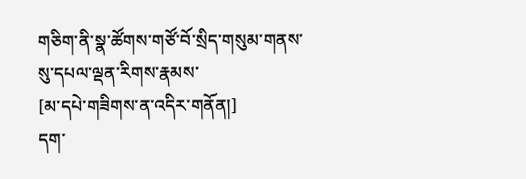གཅིག་ནི་སྣ་ཚོགས་གཙོ་བོ་སྲིད་གསུམ་གནས་སུ་དཔལ་ལྡན་རིགས་རྣམས་
[མ་དཔེ་གཟིགས་ན་འདིར་གནོན།]
དག་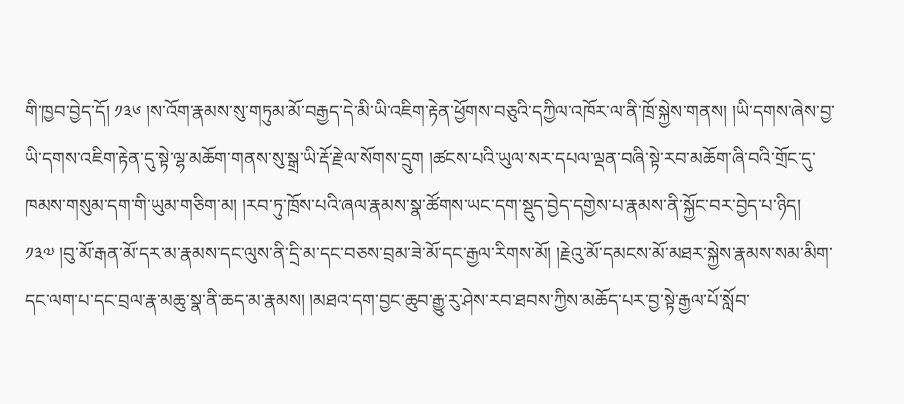གི་ཁྱབ་བྱེད་དོ། ༡༣༦ །ས་འོག་རྣམས་སུ་གཏུམ་མོ་བརྒྱད་དེ་མི་ཡི་འཇིག་རྟེན་ཕྱོགས་བཅུའི་དཀྱིལ་འཁོར་ལ་ནི་ཁྲོ་སྐྱེས་གནས། །ཡི་དགས་ཞེས་བྱ་ཡི་དགས་འཇིག་རྟེན་དུ་སྟེ་ལྷ་མཆོག་གནས་སུ་སྒྲ་ཡི་རྡོ་རྗེ་ལ་སོགས་དྲུག །ཚངས་པའི་ཡུལ་སར་དཔལ་ལྡན་བཞི་སྟེ་རབ་མཆོག་ཞི་བའི་གྲོང་དུ་ཁམས་གསུམ་དག་གི་ཡུམ་གཅིག་མ། །རབ་ཏུ་ཁྲོས་པའི་ཞལ་རྣམས་སྣ་ཚོགས་ཡང་དག་སྡུད་བྱེད་དགྱེས་པ་རྣམས་ནི་སྐྱོང་བར་བྱེད་པ་ཉིད། ༡༣༧ །བུ་མོ་རྒན་མོ་དར་མ་རྣམས་དང་ལུས་ནི་དྲི་མ་དང་བཅས་བྲམ་ཟེ་མོ་དང་རྒྱལ་རིགས་མོ། །རྗེའུ་མོ་དམངས་མོ་མཐར་སྐྱེས་རྣམས་སམ་མིག་དང་ལག་པ་དང་བྲལ་རྣ་མཆུ་སྣ་ནི་ཆད་མ་རྣམས། །མཐའ་དག་བྱང་ཆུབ་རྒྱུ་རུ་ཤེས་རབ་ཐབས་ཀྱིས་མཆོད་པར་བྱ་སྟེ་རྒྱལ་པོ་སློབ་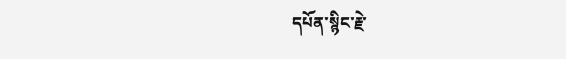དཔོན་སྙིང་རྗེ་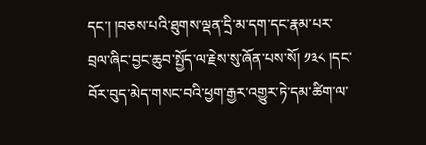དང་། །བཅས་པའི་ཐུགས་ལྡན་དྲི་མ་དག་དང་རྣམ་པར་བྲལ་ཞིང་བྱང་ཆུབ་སྤྱོད་ལ་རྗེས་སུ་ཞོན་པས་སོ། ༡༣༨ །དང་བོར་བུད་མེད་གསང་བའི་ཕྱག་རྒྱར་འགྱུར་ཏེ་དམ་ཚིག་ལ་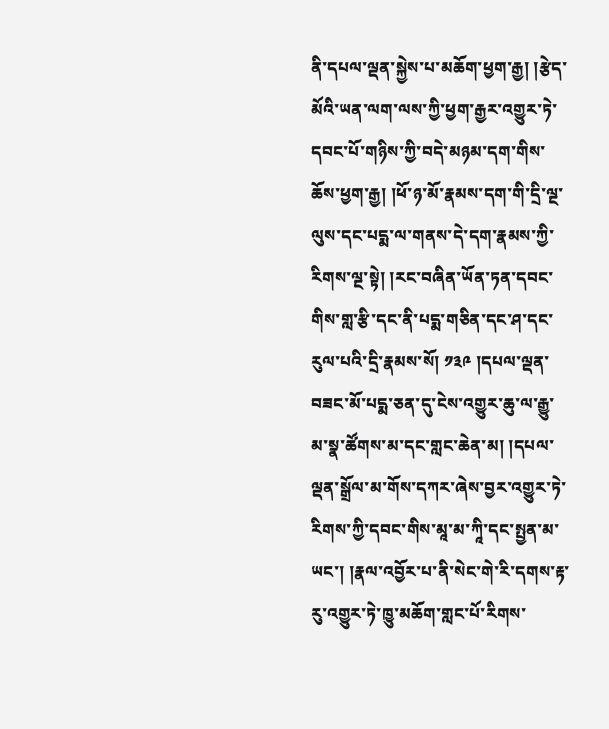ནི་དཔལ་ལྡན་སྐྱེས་པ་མཆོག་ཕྱག་རྒྱ། །རྩེད་མོའི་ཡན་ལག་ལས་ཀྱི་ཕྱག་རྒྱར་འགྱུར་ཏེ་དབང་པོ་གཉིས་ཀྱི་བདེ་མཉམ་དག་གིས་ཆོས་ཕྱག་རྒྱ། །ཕོ་ཉ་མོ་རྣམས་དག་གི་དྲི་ལྔ་ལུས་དང་པདྨ་ལ་གནས་དེ་དག་རྣམས་ཀྱི་རིགས་ལྔ་སྟེ། །རང་བཞིན་ཡོན་ཏན་དབང་གིས་གླ་རྩི་དང་ནི་པདྨ་གཅིན་དང་ཤ་དང་རུལ་པའི་དྲི་རྣམས་སོ། ༡༣༩ །དཔལ་ལྡན་བཟང་མོ་པདྨ་ཅན་དུ་ངེས་འགྱུར་ཆུ་ལ་རྒྱུ་མ་སྣ་ཚོགས་མ་དང་གླང་ཆེན་མ། །དཔལ་ལྡན་སྒྲོལ་མ་གོས་དཀར་ཞེས་བྱར་འགྱུར་ཏེ་རིགས་ཀྱི་དབང་གིས་མཱ་མ་ཀཱི་དང་སྤྱན་མ་ཡང་། །རྣལ་འབྱོར་པ་ནི་སེང་གེ་རི་དགས་རྟ་རུ་འགྱུར་ཏེ་ཁྱུ་མཆོག་གླང་པོ་རིགས་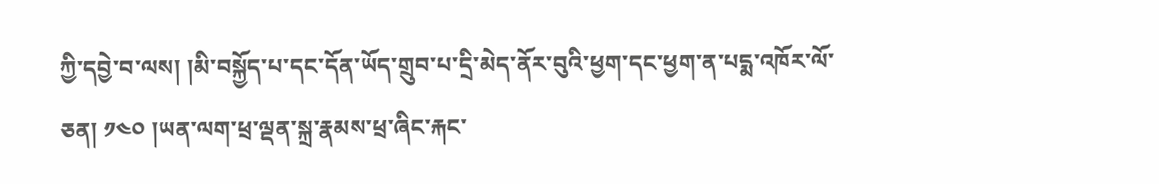ཀྱི་དབྱེ་བ་ལས། །མི་བསྐྱོད་པ་དང་དོན་ཡོད་གྲུབ་པ་དྲི་མེད་ནོར་བུའི་ཕྱག་དང་ཕྱག་ན་པདྨ་འཁོར་ལོ་ཅན། ༡༤༠ །ཡན་ལག་ཕྲ་ལྡན་སྐྲ་རྣམས་ཕྲ་ཞིང་རྐང་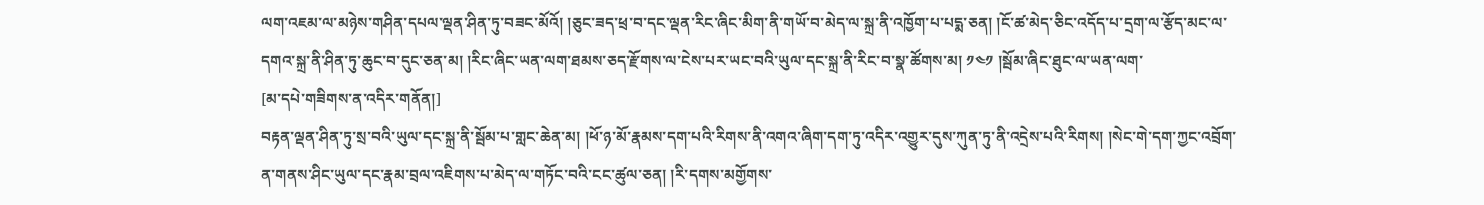ལག་འཇམ་ལ་མཉེས་གཤིན་དཔལ་ལྡན་ཤིན་ཏུ་བཟང་མོའོ། །ཅུང་ཟད་ཕྲ་བ་དང་ལྡན་རིང་ཞིང་མིག་ནི་གཡོ་བ་མེད་ལ་སྐྲ་ནི་འཁྱོག་པ་པདྨ་ཅན། །ངོ་ཚ་མེད་ཅིང་འདོད་པ་དྲག་ལ་རྩོད་མང་ལ་དགའ་སྐྲ་ནི་ཤིན་ཏུ་ཆུང་བ་དུང་ཅན་མ། །རིང་ཞིང་ཡན་ལག་ཐམས་ཅད་རྫོགས་ལ་ངེས་པར་ཡང་བའི་ཡུལ་དང་སྐྲ་ནི་རིང་བ་སྣ་ཚོགས་མ། ༡༤༡ །སྦོམ་ཞིང་ཐུང་ལ་ཡན་ལག་
[མ་དཔེ་གཟིགས་ན་འདིར་གནོན།]
བརྟན་ལྡན་ཤིན་ཏུ་སྲ་བའི་ཡུལ་དང་སྐྲ་ནི་སྦོམ་པ་གླང་ཆེན་མ། །ཕོ་ཉ་མོ་རྣམས་དག་པའི་རིགས་ནི་འགའ་ཞིག་དག་ཏུ་འདིར་འགྱུར་དུས་ཀུན་ཏུ་ནི་འདྲེས་པའི་རིགས། །སེང་གེ་དག་ཀྱང་འབྲོག་ན་གནས་ཤིང་ཡུལ་དང་རྣམ་བྲལ་འཇིགས་པ་མེད་ལ་གཏོང་བའི་ངང་ཚུལ་ཅན། །རི་དགས་མགྱོགས་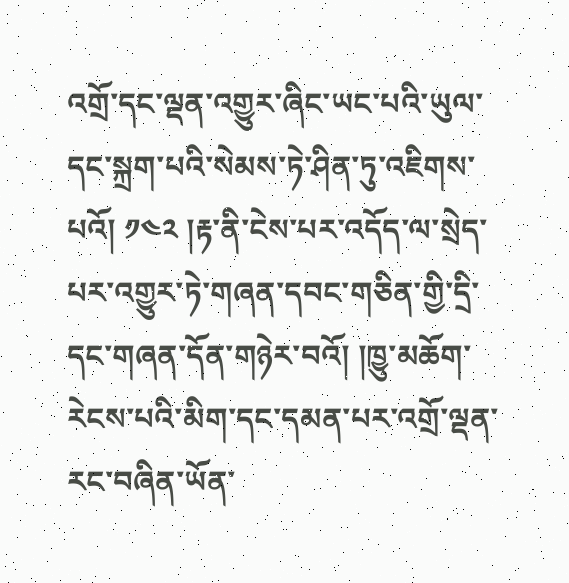འགྲོ་དང་ལྡན་འགྱུར་ཞིང་ཡང་པའི་ཡུལ་དང་སྐྲག་པའི་སེམས་ཏེ་ཤིན་ཏུ་འཇིགས་པའོ། ༡༤༢ །རྟ་ནི་ངེས་པར་འདོད་ལ་སྲེད་པར་འགྱུར་ཏེ་གཞན་དབང་གཅིན་གྱི་དྲི་དང་གཞན་དོན་གཉེར་བའོ། །ཁྱུ་མཆོག་རེངས་པའི་མིག་དང་དམན་པར་འགྲོ་ལྡན་རང་བཞིན་ཡོན་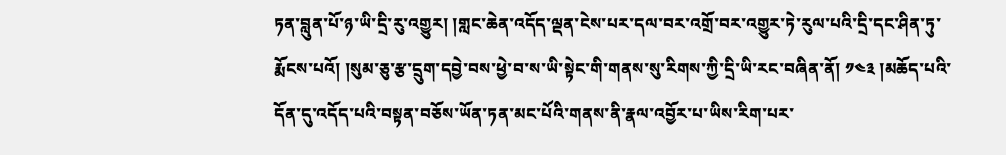ཏན་བླུན་པོ་ཉ་ཡི་དྲི་རུ་འགྱུར། །གླང་ཆེན་འདོད་ལྡན་ངེས་པར་དལ་བར་འགྲོ་བར་འགྱུར་ཏེ་རུལ་པའི་དྲི་དང་ཤིན་ཏུ་རྨོངས་པའོ། །སུམ་ཅུ་རྩ་དྲུག་དབྱེ་བས་ཕྱེ་བ་ས་ཡི་སྟེང་གི་གནས་སུ་རིགས་ཀྱི་དྲི་ཡི་རང་བཞིན་ནོ། ༡༤༣ །མཆོད་པའི་དོན་དུ་འདོད་པའི་བསྟན་བཅོས་ཡོན་ཏན་མང་པོའི་གནས་ནི་རྣལ་འབྱོར་པ་ཡིས་རིག་པར་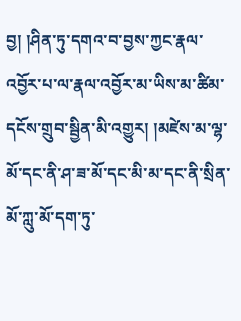བྱ། །ཤིན་ཏུ་དགའ་བ་བྱས་ཀྱང་རྣལ་འབྱོར་པ་ལ་རྣལ་འབྱོར་མ་ཡིས་མ་ཚིམ་དངོས་གྲུབ་སྦྱིན་མི་འགྱུར། །མཛེས་མ་ལྷ་མོ་དང་ནི་ཤ་ཟ་མོ་དང་མི་མ་དང་ནི་སྲིན་མོ་ཀླུ་མོ་དག་ཏུ་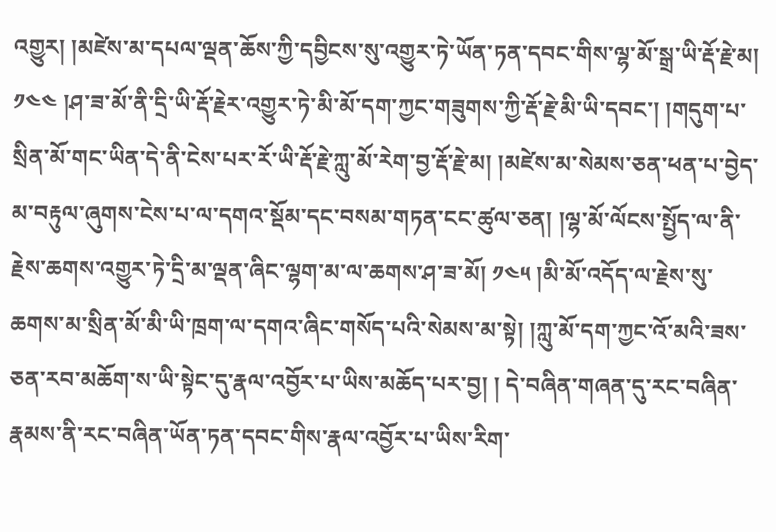འགྱུར། །མཛེས་མ་དཔལ་ལྡན་ཆོས་ཀྱི་དབྱིངས་སུ་འགྱུར་ཏེ་ཡོན་ཏན་དབང་གིས་ལྷ་མོ་སྒྲ་ཡི་རྡོ་རྗེ་མ། ༡༤༤ །ཤ་ཟ་མོ་ནི་དྲི་ཡི་རྡོ་རྗེར་འགྱུར་ཏེ་མི་མོ་དག་ཀྱང་གཟུགས་ཀྱི་རྡོ་རྗེ་མི་ཡི་དབང་། །གདུག་པ་སྲིན་མོ་གང་ཡིན་དེ་ནི་ངེས་པར་རོ་ཡི་རྡོ་རྗེ་ཀླུ་མོ་རེག་བྱ་རྡོ་རྗེ་མ། །མཛེས་མ་སེམས་ཅན་ཕན་པ་བྱེད་མ་བརྟུལ་ཞུགས་ངེས་པ་ལ་དགའ་སྡོམ་དང་བསམ་གཏན་ངང་ཚུལ་ཅན། །ལྷ་མོ་ལོངས་སྤྱོད་ལ་ནི་རྗེས་ཆགས་འགྱུར་ཏེ་དྲི་མ་ལྡན་ཞིང་ལྷག་མ་ལ་ཆགས་ཤ་ཟ་མོ། ༡༤༥ །མི་མོ་འདོད་ལ་རྗེས་སུ་ཆགས་མ་སྲིན་མོ་མི་ཡི་ཁྲག་ལ་དགའ་ཞིང་གསོད་པའི་སེམས་མ་སྟེ། །ཀླུ་མོ་དག་ཀྱང་འོ་མའི་ཟས་ཅན་རབ་མཆོག་ས་ཡི་སྟེང་དུ་རྣལ་འབྱོར་པ་ཡིས་མཆོད་པར་བྱ། ། དེ་བཞིན་གཞན་དུ་རང་བཞིན་རྣམས་ནི་རང་བཞིན་ཡོན་ཏན་དབང་གིས་རྣལ་འབྱོར་པ་ཡིས་རིག་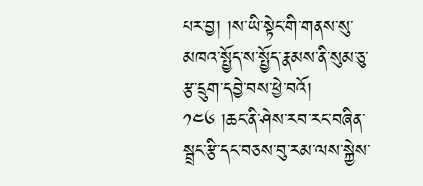པར་བྱ། །ས་ཡི་སྟེང་གི་གནས་སུ་མཁའ་སྤྱོད་ས་སྤྱོད་རྣམས་ནི་སུམ་ཅུ་རྩ་དྲུག་དབྱེ་བས་ཕྱེ་བའོ། ༡༤༦ །ཆང་ནི་ཤེས་རབ་རང་བཞིན་སྦྲང་རྩི་དང་བཅས་བུ་རམ་ལས་སྐྱེས་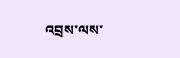འབྲས་ལས་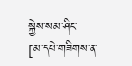སྐྱེས་སམ་ཤིང་
[མ་དཔེ་གཟིགས་ན་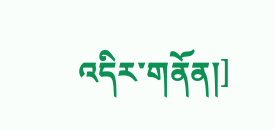འདིར་གནོན།]